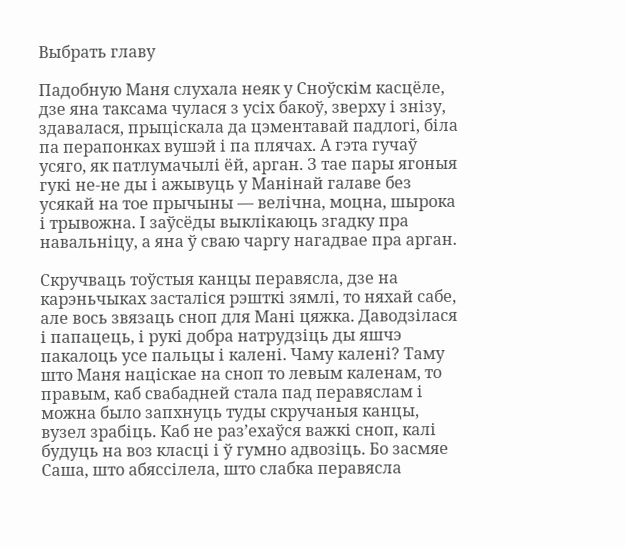Выбрать главу

Падобную Маня слухала неяк у Сноўскім касцёле, дзе яна таксама чулася з усіх бакоў, зверху і знізу, здавалася, прыціскала да цэментавай падлогі, біла па перапонках вушэй і па плячах. А гэта гучаў усяго, як патлумачылі ёй, арган. З тае пары ягоныя гукі не-не ды і ажывуць у Манінай галаве без усякай на тое прычыны — велічна, моцна, шырока і трывожна. І заўсёды выклікаюць згадку пра навальніцу, а яна ў сваю чаргу нагадвае пра арган.

Скручваць тоўстыя канцы перавясла, дзе на карэньчыках засталіся рэшткі зямлі, то няхай сабе, але вось звязаць сноп для Мані цяжка. Даводзілася і папацець, і рукі добра натрудзіць ды яшчэ пакалоць усе пальцы і калені. Чаму калені? Таму што Маня націскае на сноп то левым каленам, то правым, каб свабадней стала пад перавяслам і можна было запхнуць туды скручаныя канцы, вузел зрабіць. Каб не раз’ехаўся важкі сноп, калі будуць на воз класці і ў гумно адвозіць. Бо засмяе Саша, што абяссілела, што слабка перавясла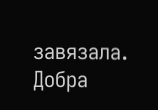завязала. Добра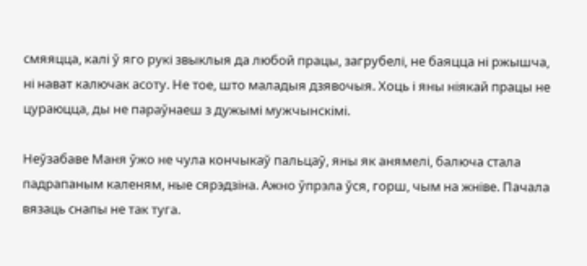смяяцца, калі ў яго рукі звыклыя да любой працы, загрубелі, не баяцца ні ржышча, ні нават калючак асоту. Не тое, што маладыя дзявочыя. Хоць і яны ніякай працы не цураюцца, ды не параўнаеш з дужымі мужчынскімі.

Неўзабаве Маня ўжо не чула кончыкаў пальцаў, яны як анямелі, балюча стала падрапаным каленям, ные сярэдзіна. Ажно ўпрэла ўся, горш, чым на жніве. Пачала вязаць снапы не так туга.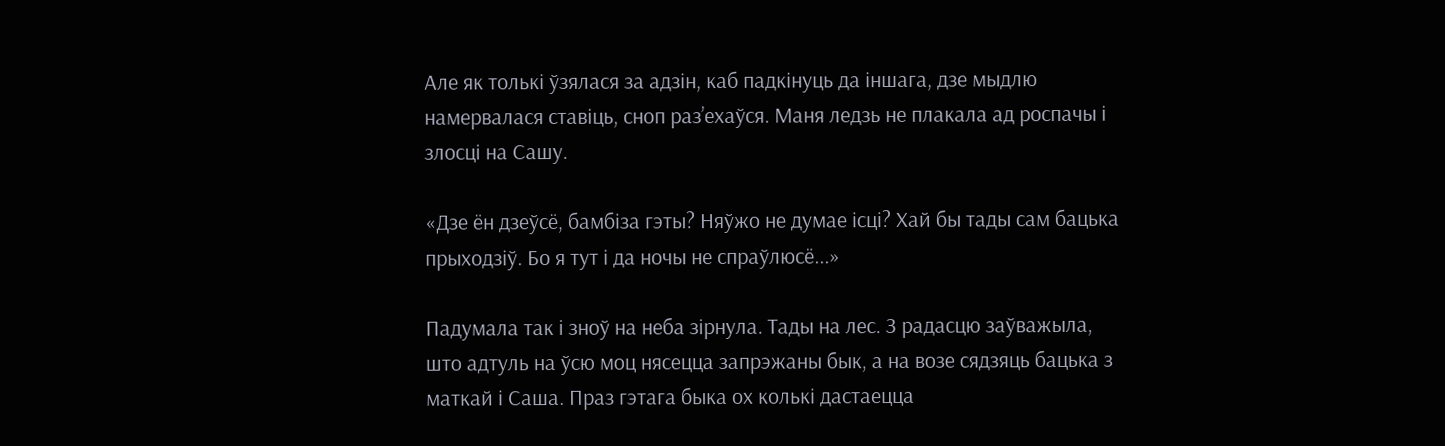Але як толькі ўзялася за адзін, каб падкінуць да іншага, дзе мыдлю намервалася ставіць, сноп раз’ехаўся. Маня ледзь не плакала ад роспачы і злосці на Сашу.

«Дзе ён дзеўсё, бамбіза гэты? Няўжо не думае ісці? Хай бы тады сам бацька прыходзіў. Бо я тут і да ночы не спраўлюсё...»

Падумала так і зноў на неба зірнула. Тады на лес. З радасцю заўважыла, што адтуль на ўсю моц нясецца запрэжаны бык, а на возе сядзяць бацька з маткай і Саша. Праз гэтага быка ох колькі дастаецца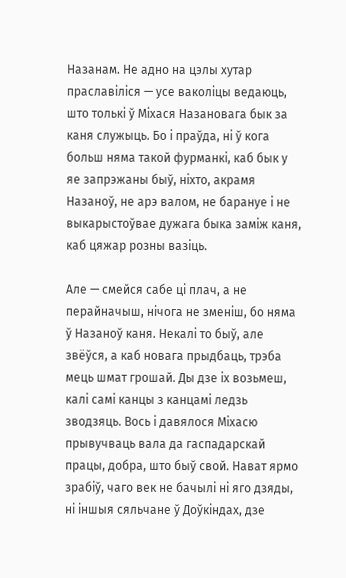Назанам. Не адно на цэлы хутар праславіліся — усе ваколіцы ведаюць, што толькі ў Міхася Назановага бык за каня служыць. Бо і праўда, ні ў кога больш няма такой фурманкі, каб бык у яе запрэжаны быў, ніхто, акрамя Назаноў, не арэ валом, не барануе і не выкарыстоўвае дужага быка заміж каня, каб цяжар розны вазіць.

Але — смейся сабе ці плач, а не перайначыш, нічога не зменіш, бо няма ў Назаноў каня. Некалі то быў, але звёўся, а каб новага прыдбаць, трэба мець шмат грошай. Ды дзе іх возьмеш, калі самі канцы з канцамі ледзь зводзяць. Вось і давялося Міхасю прывучваць вала да гаспадарскай працы, добра, што быў свой. Нават ярмо зрабіў, чаго век не бачылі ні яго дзяды, ні іншыя сяльчане ў Доўкіндах, дзе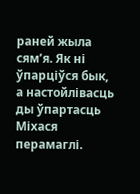раней жыла сям’я. Як ні ўпарціўся бык, а настойлівасць ды ўпартасць Міхася перамаглі.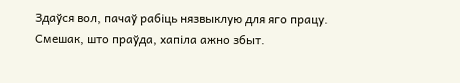Здаўся вол, пачаў рабіць нязвыклую для яго працу. Смешак, што праўда, хапіла ажно збыт.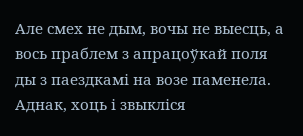Але смех не дым, вочы не выесць, а вось праблем з апрацоўкай поля ды з паездкамі на возе паменела. Аднак, хоць і звыкліся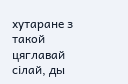хутаране з такой цяглавай сілай, ды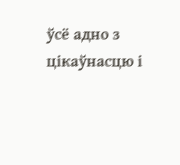ўсё адно з цікаўнасцю і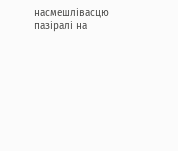насмешлівасцю пазіралі на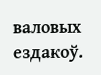валовых ездакоў.